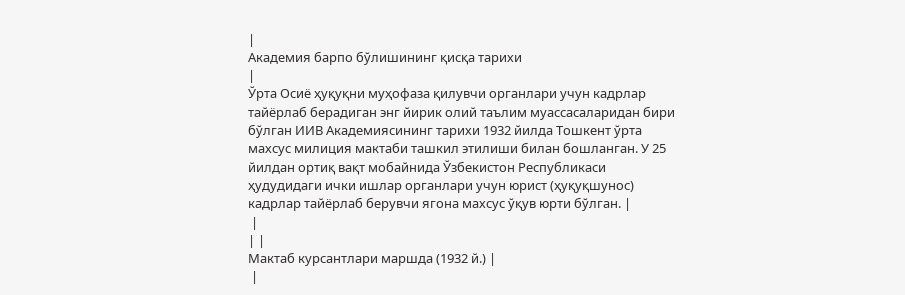|
Академия барпо бўлишининг қисқа тарихи
|
Ўрта Осиё ҳуқуқни муҳофаза қилувчи органлари учун кадрлар тайёрлаб берадиган энг йирик олий таълим муассасаларидан бири бўлган ИИВ Академиясининг тарихи 1932 йилда Тошкент ўрта махсус милиция мактаби ташкил этилиши билан бошланган. У 25 йилдан ортиқ вақт мобайнида Ўзбекистон Республикаси ҳудудидаги ички ишлар органлари учун юрист (ҳуқуқшунос) кадрлар тайёрлаб берувчи ягона махсус ўқув юрти бўлган. |
 |
| |
Мактаб курсантлари маршда (1932 й.) |
 |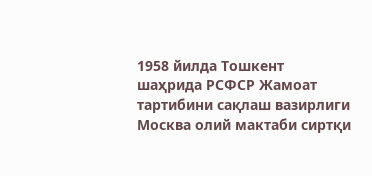1958 йилда Тошкент шаҳрида РСФСР Жамоат тартибини сақлаш вазирлиги Москва олий мактаби сиртқи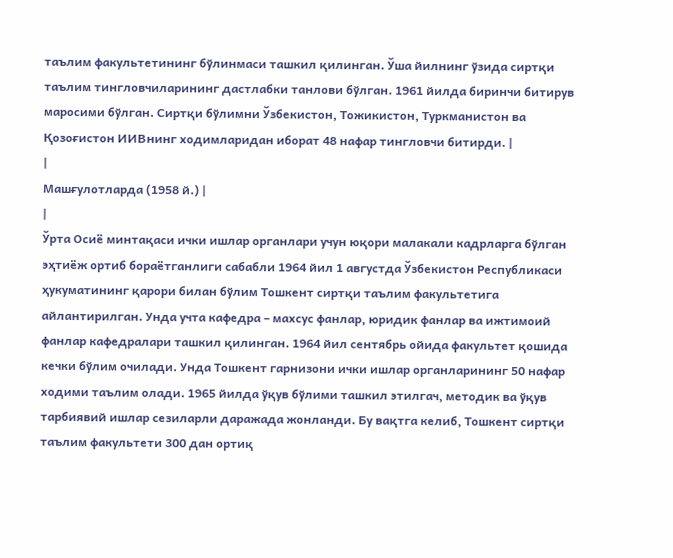таълим факультетининг бўлинмаси ташкил қилинган. Ўша йилнинг ўзида сиртқи таълим тингловчиларининг дастлабки танлови бўлган. 1961 йилда биринчи битирув маросими бўлган. Сиртқи бўлимни Ўзбекистон, Тожикистон, Туркманистон ва Қозоғистон ИИВнинг ходимларидан иборат 48 нафар тингловчи битирди. |
|
Машғулотларда (1958 й.) |
|
Ўрта Осиё минтақаси ички ишлар органлари учун юқори малакали кадрларга бўлган эҳтиёж ортиб бораётганлиги сабабли 1964 йил 1 августда Ўзбекистон Республикаси ҳукуматининг қарори билан бўлим Тошкент сиртқи таълим факультетига айлантирилган. Унда учта кафедра – махсус фанлар, юридик фанлар ва ижтимоий фанлар кафедралари ташкил қилинган. 1964 йил сентябрь ойида факультет қошида кечки бўлим очилади. Унда Тошкент гарнизони ички ишлар органларининг 50 нафар ходими таълим олади. 1965 йилда ўқув бўлими ташкил этилгач, методик ва ўқув тарбиявий ишлар сезиларли даражада жонланди. Бу вақтга келиб, Тошкент сиртқи таълим факультети 300 дан ортиқ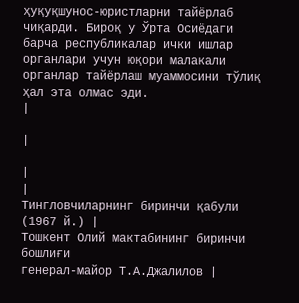ҳуқуқшунос-юристларни тайёрлаб чиқарди. Бироқ у Ўрта Осиёдаги барча республикалар ички ишлар органлари учун юқори малакали органлар тайёрлаш муаммосини тўлиқ ҳал эта олмас эди.
|

|

|
|
Тингловчиларнинг биринчи қабули (1967 й.) |
Тошкент Олий мактабининг биринчи бошлиғи
генерал-майор Т.А.Джалилов |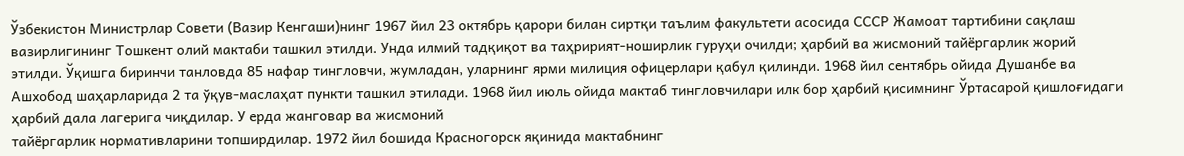Ўзбекистон Министрлар Совети (Вазир Кенгаши)нинг 1967 йил 23 октябрь қарори билан сиртқи таълим факультети асосида СССР Жамоат тартибини сақлаш вазирлигининг Тошкент олий мактаби ташкил этилди. Унда илмий тадқиқот ва таҳририят-ноширлик гуруҳи очилди; ҳарбий ва жисмоний тайёргарлик жорий этилди. Ўқишга биринчи танловда 85 нафар тингловчи, жумладан, уларнинг ярми милиция офицерлари қабул қилинди. 1968 йил сентябрь ойида Душанбе ва Ашхобод шаҳарларида 2 та ўқув-маслаҳат пункти ташкил этилади. 1968 йил июль ойида мактаб тингловчилари илк бор ҳарбий қисимнинг Ўртасарой қишлоғидаги ҳарбий дала лагерига чиқдилар. У ерда жанговар ва жисмоний
тайёргарлик нормативларини топширдилар. 1972 йил бошида Красногорск яқинида мактабнинг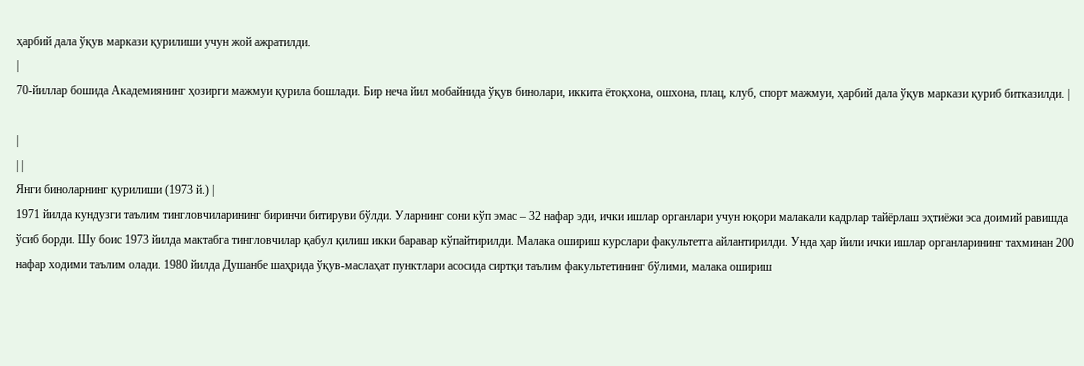ҳарбий дала ўқув маркази қурилиши учун жой ажратилди.
|
70-йиллар бошида Академиянинг ҳозирги мажмуи қурила бошлади. Бир неча йил мобайнида ўқув бинолари, иккита ётоқхона, ошхона, плац, клуб, спорт мажмуи, ҳарбий дала ўқув маркази қуриб битказилди. |

|
| |
Янги биноларнинг қурилиши (1973 й.) |
1971 йилда кундузги таълим тингловчиларининг биринчи битируви бўлди. Уларнинг сони кўп эмас – 32 нафар эди, ички ишлар органлари учун юқори малакали кадрлар тайёрлаш эҳтиёжи эса доимий равишда ўсиб борди. Шу боис 1973 йилда мактабга тингловчилар қабул қилиш икки баравар кўпайтирилди. Малака ошириш курслари факультетга айлантирилди. Унда ҳар йили ички ишлар органларининг тахминан 200 нафар ходими таълим олади. 1980 йилда Душанбе шаҳрида ўқув-маслаҳат пунктлари асосида сиртқи таълим факультетининг бўлими, малака ошириш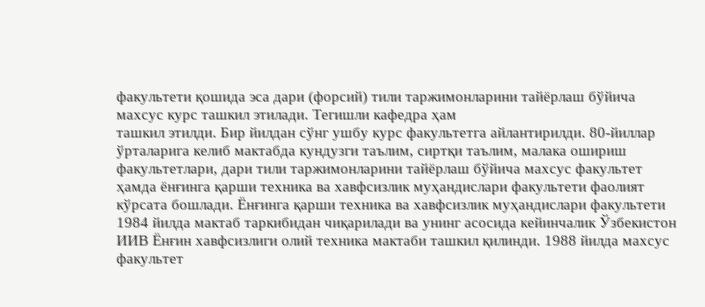факультети қошида эса дари (форсий) тили таржимонларини тайёрлаш бўйича махсус курс ташкил этилади. Тегишли кафедра ҳам
ташкил этилди. Бир йилдан сўнг ушбу курс факультетга айлантирилди. 80-йиллар ўрталарига келиб мактабда кундузги таълим, сиртқи таълим, малака ошириш факультетлари, дари тили таржимонларини тайёрлаш бўйича махсус факультет ҳамда ёнғинга қарши техника ва хавфсизлик муҳандислари факультети фаолият кўрсата бошлади. Ёнғинга қарши техника ва хавфсизлик муҳандислари факультети 1984 йилда мактаб таркибидан чиқарилади ва унинг асосида кейинчалик Ўзбекистон ИИВ Ёнғин хавфсизлиги олий техника мактаби ташкил қилинди. 1988 йилда махсус факультет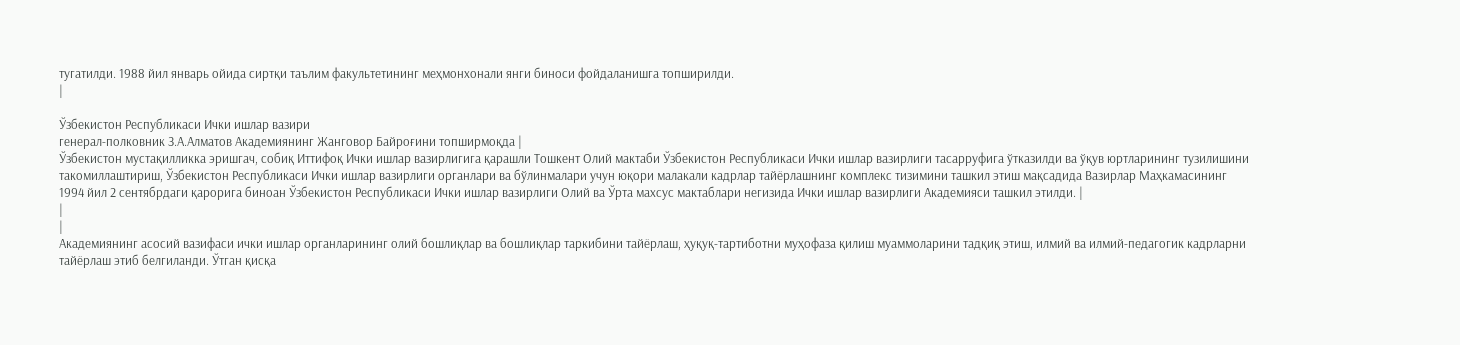тугатилди. 1988 йил январь ойида сиртқи таълим факультетининг меҳмонхонали янги биноси фойдаланишга топширилди.
|

Ўзбекистон Республикаси Ички ишлар вазири
генерал-полковник З.А.Алматов Академиянинг Жанговор Байроғини топширмоқда |
Ўзбекистон мустақилликка эришгач, собиқ Иттифоқ Ички ишлар вазирлигига қарашли Тошкент Олий мактаби Ўзбекистон Республикаси Ички ишлар вазирлиги тасарруфига ўтказилди ва ўқув юртларининг тузилишини такомиллаштириш, Ўзбекистон Республикаси Ички ишлар вазирлиги органлари ва бўлинмалари учун юқори малакали кадрлар тайёрлашнинг комплекс тизимини ташкил этиш мақсадида Вазирлар Маҳкамасининг 1994 йил 2 сентябрдаги қарорига биноан Ўзбекистон Республикаси Ички ишлар вазирлиги Олий ва Ўрта махсус мактаблари негизида Ички ишлар вазирлиги Академияси ташкил этилди. |
|
|
Академиянинг асосий вазифаси ички ишлар органларининг олий бошлиқлар ва бошлиқлар таркибини тайёрлаш, ҳуқуқ-тартиботни муҳофаза қилиш муаммоларини тадқиқ этиш, илмий ва илмий-педагогик кадрларни тайёрлаш этиб белгиланди. Ўтган қисқа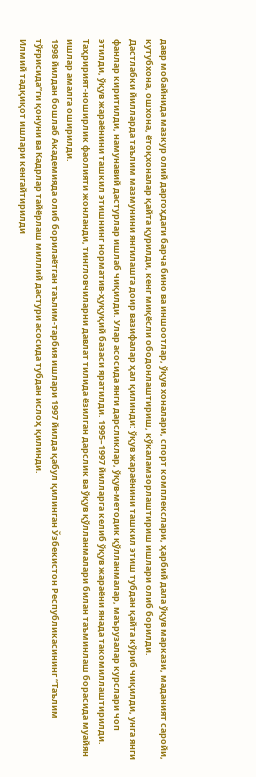давр мобайнида мазкур олий даргоҳдаги барча бино ва иншоотлар, ўқув хоналари, спорт комплекслари, ҳарбий дала ўқув маркази, маданият саройи, кутубхона, ошхона, ётоқхоналар қайта қурилди, кенг миқёсли ободонлаштириш, кўкаламзорлаштириш ишлари олиб борилди.
Дастлабки йилларда таълим мазмунини янгилашга доир вазифалар ҳал қилинди: ўқув жараёнини ташкил этиш тубдан қайта кўриб чиқилди, унга янги фанлар киритилди, намунавий дастурлар ишлаб чиқилди. Улар асосида янги дарсликлар, ўқув-методик қўлланмалар, маърузалар курслари чоп этилди, ўқув жараёнини ташкил этишнинг норматив-ҳуқуқий базаси яратилди. 1995–1997 йилларга келиб ўқув жараёни янада такомиллаштирилди. Таҳририят-ноширлик фаолияти жонланди, тингловчиларни давлат тилида ёзилган дарслик ва ўқув қўлланмалари билан таъминлаш борасида муайян ишлар амалга оширилди.
1998 йилдан бошлаб Академияда олиб борилаётган таълим-тарбия ишлари 1997 йилда қабул қилинган Ўзбекистон Республикасининг “Таълим тўғрисида”ги қонуни ва Кадрлар тайёрлаш миллий дастури асосида тубдан ислоҳ қилинди.
Илмий тадқиқот ишлари кенгайтирилди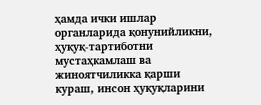ҳамда ички ишлар органларида қонунийликни, ҳуқуқ-тартиботни мустаҳкамлаш ва жиноятчиликка қарши кураш, инсон ҳуқуқларини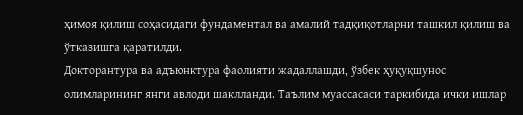ҳимоя қилиш соҳасидаги фундаментал ва амалий тадқиқотларни ташкил қилиш ва ўтказишга қаратилди.
Докторантура ва адъюнктура фаолияти жадаллашди, ўзбек ҳуқуқшунос олимларининг янги авлоди шаклланди. Таълим муассасаси таркибида ички ишлар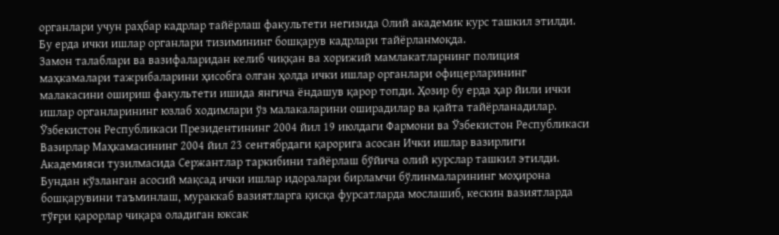органлари учун раҳбар кадрлар тайёрлаш факультети негизида Олий академик курс ташкил этилди. Бу ерда ички ишлар органлари тизимининг бошқарув кадрлари тайёрланмоқда.
Замон талаблари ва вазифаларидан келиб чиққан ва хорижий мамлакатларнинг полиция маҳкамалари тажрибаларини ҳисобга олган ҳолда ички ишлар органлари офицерларининг малакасини ошириш факультети ишида янгича ёндашув қарор топди. Ҳозир бу ерда ҳар йили ички ишлар органларининг юзлаб ходимлари ўз малакаларини оширадилар ва қайта тайёрланадилар.
Ўзбекистон Республикаси Президентининг 2004 йил 19 июлдаги Фармони ва Ўзбекистон Республикаси Вазирлар Маҳкамасининг 2004 йил 23 сентябрдаги қарорига асосан Ички ишлар вазирлиги Академияси тузилмасида Сержантлар таркибини тайёрлаш бўйича олий курслар ташкил этилди. Бундан кўзланган асосий мақсад ички ишлар идоралари бирламчи бўлинмаларининг моҳирона бошқарувини таъминлаш, мураккаб вазиятларга қисқа фурсатларда мослашиб, кескин вазиятларда тўғри қарорлар чиқара оладиган юксак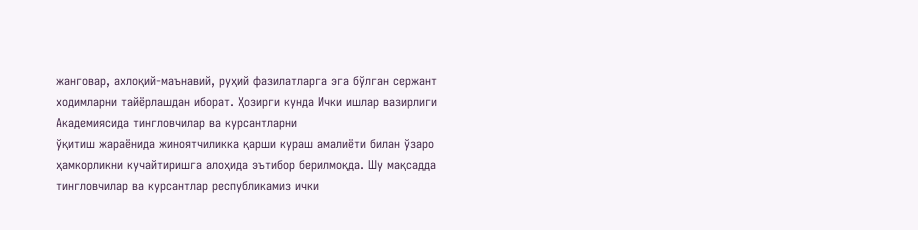жанговар, ахлоқий-маънавий, руҳий фазилатларга эга бўлган сержант ходимларни тайёрлашдан иборат. Ҳозирги кунда Ички ишлар вазирлиги Академиясида тингловчилар ва курсантларни
ўқитиш жараёнида жиноятчиликка қарши кураш амалиёти билан ўзаро ҳамкорликни кучайтиришга алоҳида эътибор берилмоқда. Шу мақсадда тингловчилар ва курсантлар республикамиз ички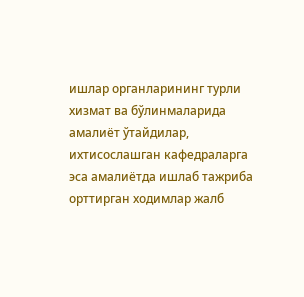ишлар органларининг турли хизмат ва бўлинмаларида амалиёт ўтайдилар, ихтисослашган кафедраларга эса амалиётда ишлаб тажриба орттирган ходимлар жалб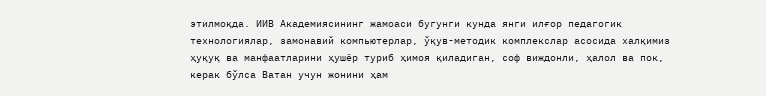этилмоқда. ИИВ Академиясининг жамоаси бугунги кунда янги илғор педагогик технологиялар, замонавий компьютерлар, ўқув-методик комплекслар асосида халқимиз ҳуқуқ ва манфаатларини ҳушёр туриб ҳимоя қиладиган, соф виждонли, ҳалол ва пок, керак бўлса Ватан учун жонини ҳам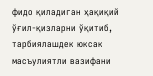фидо қиладиган ҳақиқий ўғил-қизларни ўқитиб, тарбиялашдек юксак
масъулиятли вазифани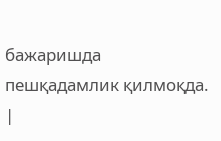бажаришда пешқадамлик қилмоқда.
|